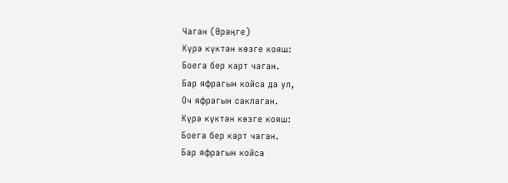Чаган (Өрәңге)
Күрә күктән көзге кояш:
Боега бер карт чаган.
Бар яфрагын койса да ул,
Оч яфрагын саклаган.
Күрә күктән көзге кояш:
Боега бер карт чаган.
Бар яфрагын койса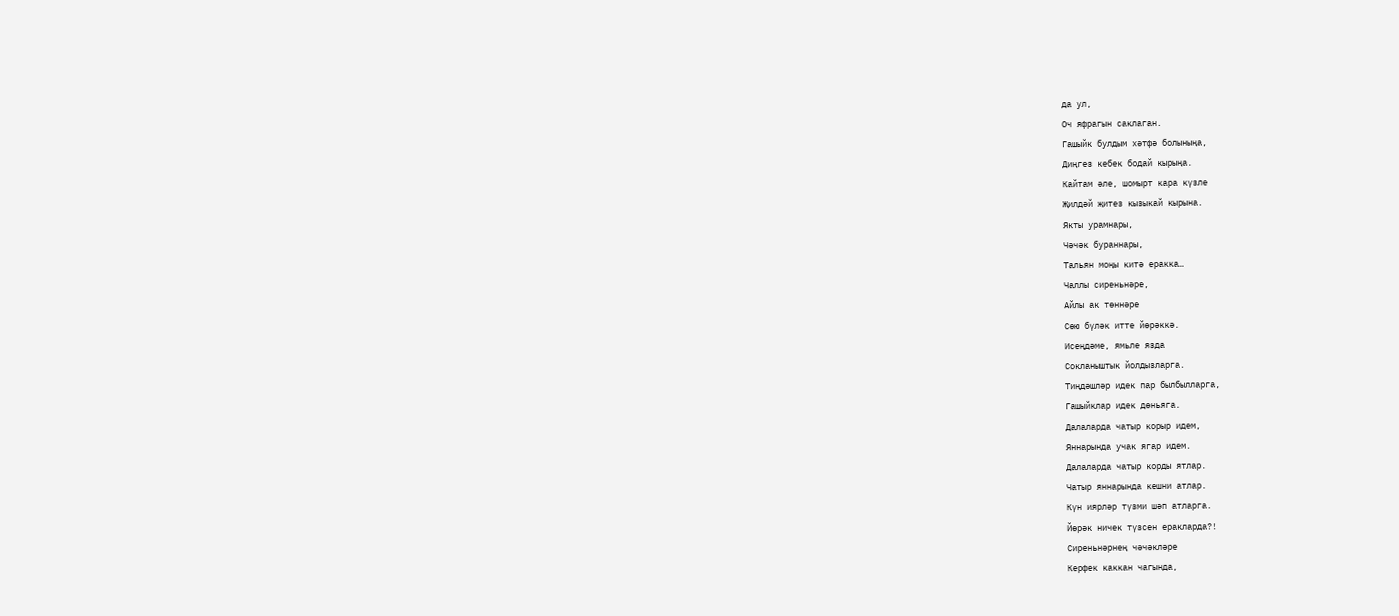да ул,
Оч яфрагын саклаган.
Гашыйк булдым хәтфә болыныңа,
Диңгез кебек бодай кырыңа.
Кайтам әле, шомырт кара күзле
Җилдәй җитез кызыкай кырына.
Якты урамнары,
Чәчәк бураннары,
Тальян моңы китә еракка…
Чаллы сиреньнәре,
Айлы ак төннәре
Сөю бүләк итте йөрәккә.
Исеңдәме, ямьле язда
Сокланыштык йолдызларга.
Тиңдәшләр идек пар былбылларга,
Гашыйклар идек дөньяга.
Далаларда чатыр корыр идем,
Яннарында учак ягар идем.
Далаларда чатыр корды ятлар.
Чатыр яннарында кешни атлар.
Күн иярләр түзми шәп атларга.
Йөрәк ничек түзсен еракларда?!
Сиреньнәрнең чәчәкләре
Керфек каккан чагында,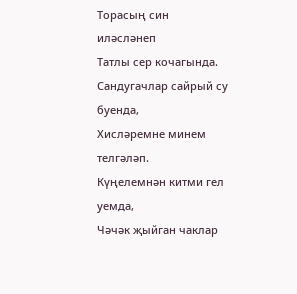Торасың син иләсләнеп
Татлы сер кочагында.
Сандугачлар сайрый су буенда,
Хисләремне минем телгәләп.
Күңелемнән китми гел уемда,
Чәчәк җыйган чаклар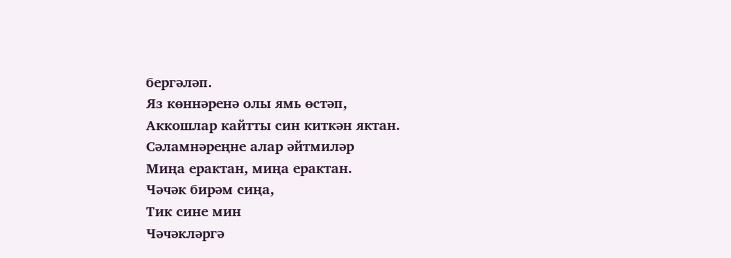бергәләп.
Яз көннәренә олы ямь өстәп,
Аккошлар кайтты син киткән яктан.
Сәламнәреңне алар әйтмиләр
Миңа ерактан, миңа ерактан.
Чәчәк бирәм сиңа,
Тик сине мин
Чәчәкләргә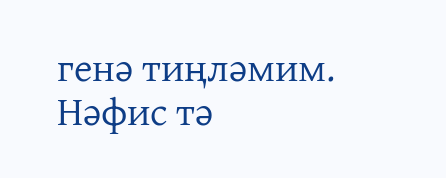генә тиңләмим.
Нәфис тә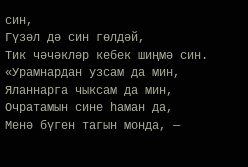син,
Гүзәл дә син гөлдәй,
Тик чәчәкләр кебек шиңмә син.
«Урамнардан узсам да мин,
Яланнарга чыксам да мин,
Очратамын сине һаман да,
Менә бүген тагын монда, —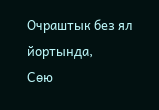Очраштык без ял йортында,
Сөю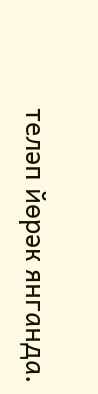теләп йөрәк янганда.